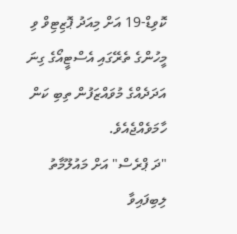ކޮވިޑް-19 އަށް މިއަދު ޕޮޒިޓިވް ވި މީހުންގެ ތެރޭގައި އެސްޓީއޯގެ ގިނަ އަދަދެއްގެ މުވައްޒަފުން ތިބި ކަން ހާމަވެއްޖެއެވެ.
"ދަ ޕްރެސް" އަށް މައުލޫމާތު ލިބިފައިވާ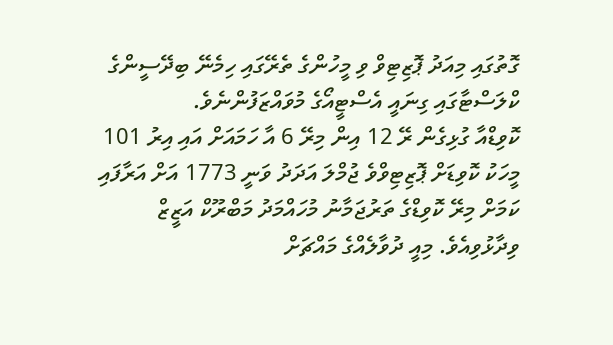ގޮތުގައި މިއަދު ޕޮޒިޓިވް ވި މީހުންގެ ތެރޭގައި ހިމެނޭ ބިދޭސީންގެ ކްލަސްޓާގައި ގިނައީ އެސްޓީއޯގެ މުވައްޒަފުންނެވެ.
ކޮވިޑްއާ ގުޅިގެން ރޭ 12 އިން މިރޭ 6 އާ ހަމައަށް އައި އިރު 101 މީހަކު ކޮވިޑަށް ޕޮޒިޓިވްވެ ޖުމްލަ އަދަދު ވަނީ 1773 އަށް އަރާފައި ކަމަށް މިރޭ ކޮވިޑްގެ ތަރުޖަމާނު މުހައްމަދު މަބްރޫކް އަޒީޒް ވިދާޅުވިއެވެ. މިއީ ދުވާލެއްގެ މައްޗަށް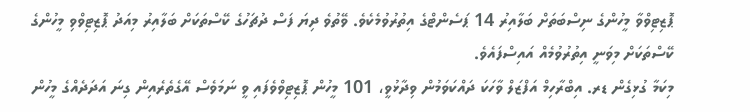ޕޮޒިޓިވްވާ މީހުންގެ ނިސްބަތަށް ބަލާއިރު 14 ޕަސެންޓްގެ އިތުރުވުމެކެވެ. ވޭތުވެ ދިޔަ ފަސް ދުޗަހުގެ ކޭސްތަކަށް ބަލާއިރު މިއަދު ޕޮޒިޓިވްވި މީހުންގެ ކޭސްތަކަށް މިވަނީ އިތުރުވުމެއް އައިސްފައެވެ.
މިކަމާ ގުޅިގެން ޑރ. އިބްރާހިމް އަފްޒަލް ވާހަކަ ދައްކަވަމުން ވިދާޅުވީ، 101 މީހުން ޕޮޒިޓިވްވެފައި ވީ ނަމަވެސް އޭގެތެރެއިން ގިނަ އަދަދެއްގެ މީހުން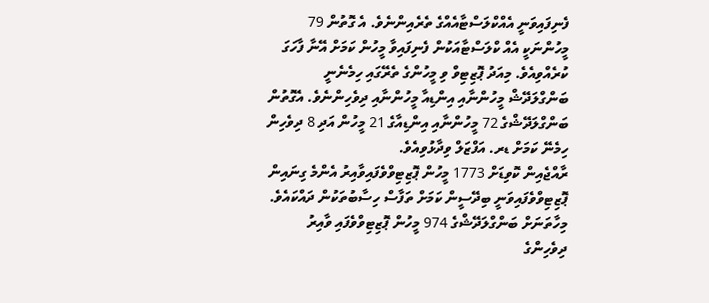ފެނިފައިވަނީ އެއްކްލަސްޓާއެއްގެ ތެރެއިންނެވެ. އެ ގޮތުން 79 މީހުންނަކީ އެއް ކްލަސްޓާއަކުން ފެނިފައިވާ މީހުން ކަމަށް އޭނާ ފާހަގަ ކުރެއްވިއެވެ. މިއަދު ޕޮޒިޓިވް ވި މީހުންގެ ތެރޭގައި ހިމެނެނީ ބަންގްލަދޭޝް މީހުންނާއި އިންޑިއާ މީހުންނާއި ދިވެހިންނެވެ. އެގޮތުން ބަންގްލަދޭޝްގެ 72 މީހުންނާއި އިންޑިއާގެ 21 މީހުން އަދި 8 ދިވެހިން ހިމެނޭ ކަމަށް ޑރ. އަފްޒަލް ވިދާޅުވިއެވެ.
ރާއްޖެއިން ކޮވިޑަށް 1773 މީހުން ޕޮޒިޓިވްވެފައިވާއިރު އެންމެ ގިނައިން ޕޮޒިޓިވްވެފައިވަނީ ބިދޭސީން ކަމަށް ތަފާސް ހިސާބުތަކުން ދައްކައެވެ. މިހާތަނަށް ބަންގްލަދޭޝްގެ 974 މީހުން ޕޮޒިޓިވްވެފައި ވާއިރު ދިވެހިންގެ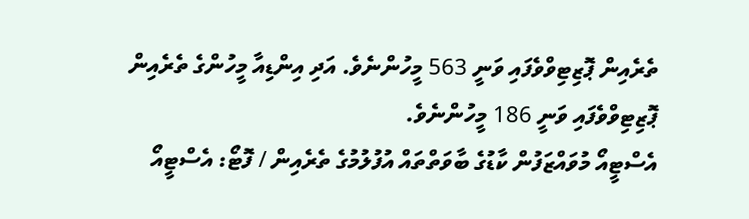ތެރެއިން ޕޮޒިޓިވްވެފައި ވަނީ 563 މީހުންނެވެ. އަދި އިންޑިއާ މީހުންގެ ތެރެއިން ޕޮޒިޓިވްވެފައި ވަނީ 186 މީހުންނެވެ.
އެސްޓީއޯ މުވައްޒަފުން ކާޑުގެ ބާވަތްތައް އުފުލުމުގެ ތެރެއިން / ފޮޓޯ: އެސްޓީއޯ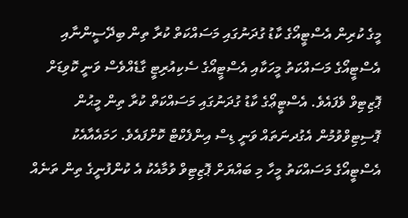މީގެ ކުރިން އެސްޓީއޯގެ ކާޑު ގުދަނުގައި މަސައްކަތް ކުރާ ތިން ބިދޭސީންނާއި އެސްޓީއޯގެ މަސައްކަތު މީހަކާއި އެސްޓީއޯގެ ސެކިއުރިޓީ ގާޑެއްވެސް ވަނީ ކޮވިޑަށް ޕޮޒިޓިވް ވެފައެވެ. އެސްޓީޢޯގެ ކާޑު ގުދަނުގައި މަސައްކަތް ކުރާ ތިން މީޙުން ޕޮސިޓިވްވުމުން އެގުދނަތައް ވަނީ ޑިސް އިންފެކްޓް ކޮށްފައެވެ. ހަމައެއާއެކު އެސްޓީއޯގެ މަސައްކަތު މީހާ މި ބައްޔަށް ޕޮޒިޓިވް ވުމާއެކު އެ ކުންފުނީގެ ތިން ތަނެއް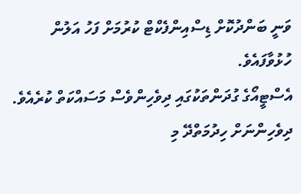ވަނީ ބަންދުކޮށް ޑިސްއިންފެކްޓް ކުރުމަށް ފަހު އަލުން ހުޅުވާފައެވެ.
އެސްޓީއޯގެ ގުދަންތަކުގައި ދިވެހިންވެސް މަސައްކަތް ކުރެއެވެ. ދިވެހިންނަށް ހިދުމަތްދޭ މި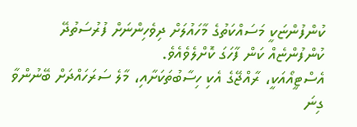ކުންފުންޏަކީ މަސައްކަތުގެ މާހައުލަށް ދިވެހިންނަށް ފުރުސަތުދޭ ކުންފުންޏެއް ކަން ފާހަގަ ކޮށްލެވެއެވެ.
އެސްޓީއޯއަކީ، ރާއްޖޭގެ އެކި ހިސާބުތަކަށާއި، މާލެ ސަރަހައްދަށް ބޭނުންވާ ގިނަ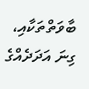ބާވަތްތަކާއި، ގިނަ އަދަދެއްގެ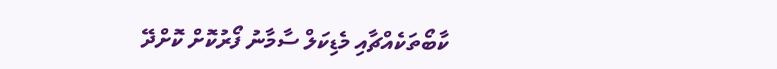ކާބޯތަކެއްޗާއި މެޑިކަލް ސާމާނު ފޯރުކޮށް ކޮށްދޭ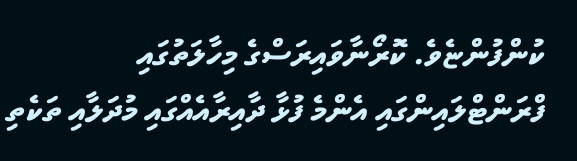ކުންފުންޏެވެ. ކޮރޯނާވައިރަސްގެ މިހާލަތުގައި ފްރަންޓްލައިންގައި އެންމެ ފުޅާ ދާއިރާއެއްގައި މުދަލާއި ތަކެތި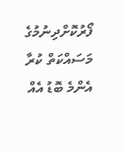ފޯރުކޮށްދިނުމުގެ މަސައްކަތް ކުރާ އެންމެ ބޮޑު އެއް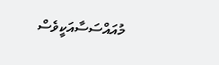މުއައްސަސާއަކީވެސް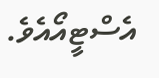އެސްޓީއޯއެވެ.